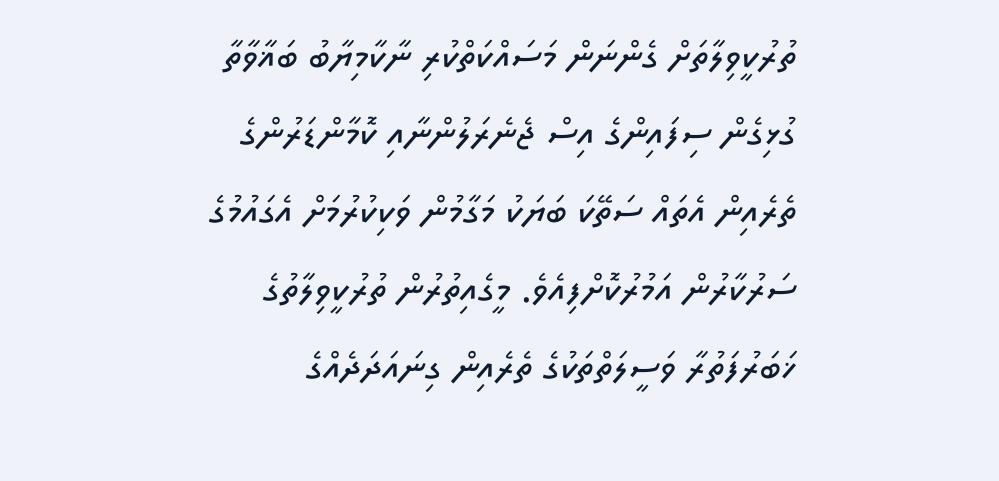ތުރުކީވިލާތަށް ގެންނަން މަސައްކަތްކުރި ނާކާމިޔާބު ބަޣާވާތާ ގުޅިގެން ސިފައިންގެ އިސް ޖެނެރަލުންނާއި ކޮމާންޑަރުންގެ ތެރެއިން އެތައް ސަތޭކަ ބަޔަކު މަގާމުން ވަކިކުރުމަށް އެގައުމުގެ ސަރުކާރުން އަމުރުކޮށްފިއެވެ. މީގެއިތުރުން ތުރުކީވިލާތުގެ ޚަބަރުފަތުރާ ވަސީލަތްތަކުގެ ތެރެއިން ގިނައަދަދެއްގެ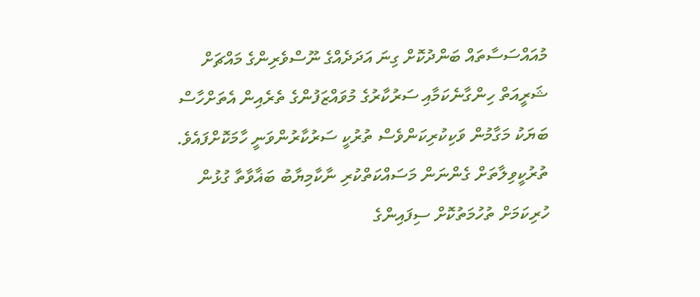މުއައްސަސާތައް ބަންދުކޮށް ގިނަ އަދަދެއްގެ ނޫސްވެރިންގެ މައްޗަށް ޝަރީއަތް ހިންގާނެކަމާއި ސަރުކާރުގެ މުވައްޒަފުންގެ ތެރެއިން އެތަށްހާސް ބަޔަކު މަގާމުން ވަކިކުރިކަންވެސް ތުރުކީ ސަރުކާރުންވަނީ ހާމަކޮށްފައެވެ.
ތުރުކީވިލާތަށް ގެންނަން މަސައްކަތްކުރި ނާކާމިޔާބު ބަޣާވާތާ ގުޅުން ހުރިކަމަށް ތުހުމަތުކޮށް ސިފައިންގެ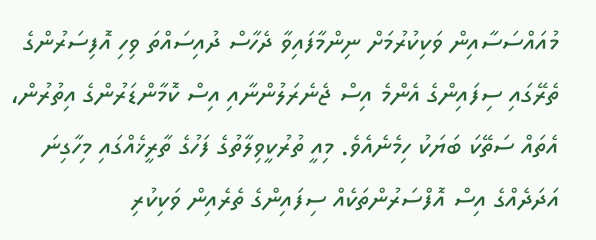މުއައްސަސާއިން ވަކިކުރުމަށް ނިންމާފައިވާ ދެހާސް ދުއިސައްތަ ވިހި އޮފިސަރުންގެ ތެރޭގައި ސިފައިންގެ އެންމެ އިސް ޖެނެރަލުންނާއި އިސް ކޮމާންޑަރުންގެ އިތުރުން، އެތައް ސަތޭކަ ބަޔަކު ހިމެނެއެވެ. މިއީ ތުރުކީވިލާތުގެ ފަހުގެ ތާރީޚެއްގައި މިހާގިނަ އަދަދެއްގެ އިސް އޮފްސަރުންތަކެއް ސިފައިންގެ ތެރެއިން ވަކިކުރި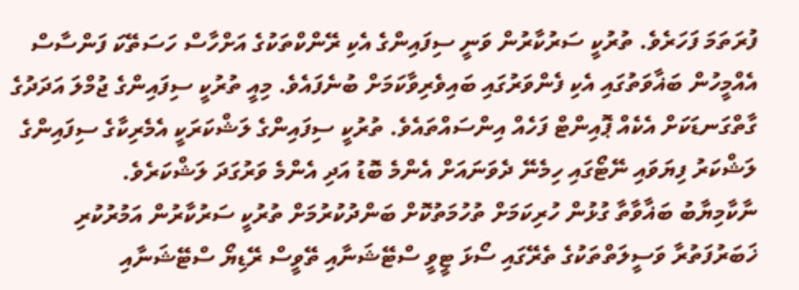ފުރަތަމަ ފަހަރެވެ. ތުރުކީ ސަރުކާރުން ވަނީ ސިފައިންގެ އެކި ރޭންކްތަކުގެ އަށްހާސް ހަސަތޭކަ ފަންސާސް އެއްމީހުން ބަޣާވަތުގައި އެކި ފެންވަރުގައި ބައިވެރިވާކަމަށް ބުނެފައެވެ. މިއީ ތުރުކީ ސިފައިންގެ ޖުމްލަ އަދަދުގެ ގާތްގަނޑަކަށް އެކެއް ޕޮއިންޓް ފަހެއް އިންސައްތައެވެ. ތުރުކީ ސިފައިންގެ ލަޝްކަރަކީ އެމެރިކާގެ ސިފައިންގެ ލަޝްކަރު ފިޔަވައި ނޭޓޯގައި ހިމެނޭ ދެވަނައަށް އެންމެ ބޮޑު އަދި އެންމެ ވަރުގަދަ ލަޝްކަރެވެ.
ނާކާމިޔާބު ބަޣާވާތާ ގުޅުން ހުރިކަމަށް ތުހުމަތުކޮށް ބަންދުކުރުމަށް ތުރުކީ ސަރުކާރުން އަމުރުކުރި ޚަބަރުފަތުރާ ވަސީލަތްތަކުގެ ތެރޭގައި ސޯޅަ ޓީވީ ސްޓޭޝަނާއި ތޭވީސް ރޭޑިޔޯ ސްޓޭޝަނާއި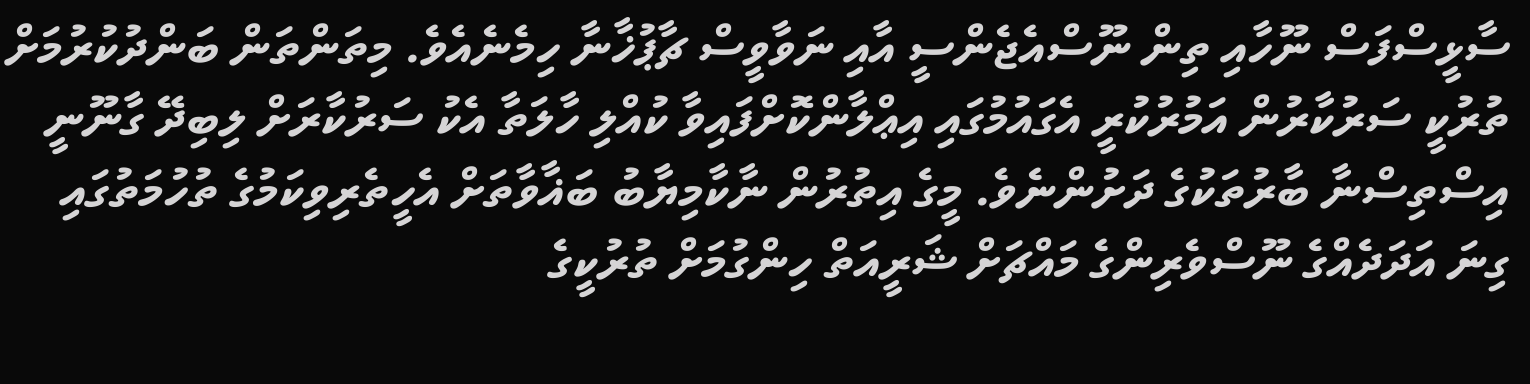ސާޅީސްފަސް ނޫހާއި ތިން ނޫސްއެޖެންސީ އާއި ނަވާވީސް ޗާޕުޚާނާ ހިމެނެއެވެ. މިތަންތަން ބަންދުކުރުމަށް ތުރުކީ ސަރުކާރުން އަމުރުކުރީ އެގައުމުގައި އިޢްލާންކޮށްފައިވާ ކުއްލި ހާލަތާ އެކު ސަރުކާރަށް ލިބިދޭ ގާނޫނީ އިސްތިސްނާ ބާރުތަކުގެ ދަށުންނެވެ. މީގެ އިތުރުން ނާކާމިޔާބު ބަޣާވާތަށް އެހީތެރިވިކަމުގެ ތުހުމަތުގައި ގިނަ އަދަދެއްގެ ނޫސްވެރިންގެ މައްޗަށް ޝަރީއަތް ހިންގުމަށް ތުރުކީގެ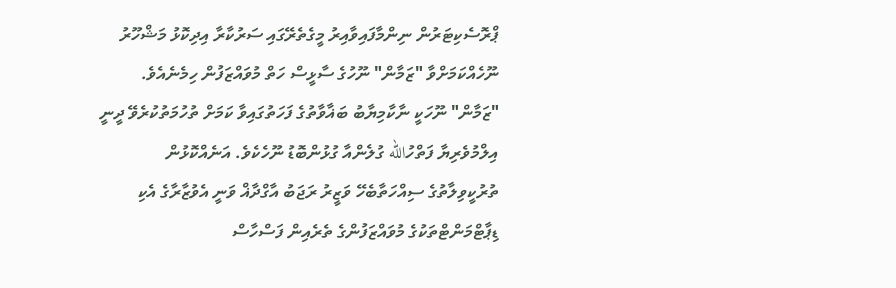ޕްރޮސެކިޓަރުން ނިންމާފައިވާއިރު މީގެތެރޭގައި ސަރުކާރާ އިދިކޮޅު މަޝްހޫރު ނޫހެއްކަމަށްވާ "ޒަމާން" ނޫހުގެ ސާޅީސް ހަތް މުވައްޒަފުން ހިމެނެއެވެ.
"ޒަމާން" ނޫހަކީ ނާކާމިޔާބު ބަޣާވާތުގެ ފަހަތުގައިވާ ކަމަށް ތުހުމަތުކުރެވޭ ދީނީ އިލްމުވެރިޔާ ފަތްހުالله ގުލެންއާ ގުޅުންބޮޑު ނޫހެކެވެ. އަނެއްކޮޅުން ތުރުކީވިލާތުގެ ސިއްހަތާބެހޭ ވަޒީރު ރަޖަބު އާގްދާޣް ވަނީ އެވުޒާރާގެ އެކި ޑިޕާޓްމަންޓްތަކުގެ މުވައްޒަފުންގެ ތެރެއިން ފަސްހާސް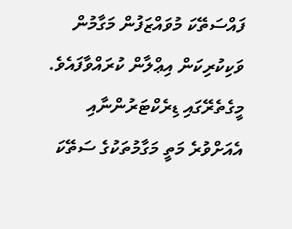ފައްސަތޭކަ މުވައްޒަފުން މަގާމުން ވަކިކުރިކަން އިޢްލާން ކުރައްވާފައެވެ. މީގެތެރޭގައި ޑިރެކްޓަރުންނާއި އެއަށްވުރެ މަތީ މަގާމުތަކުގެ ސަތޭކަ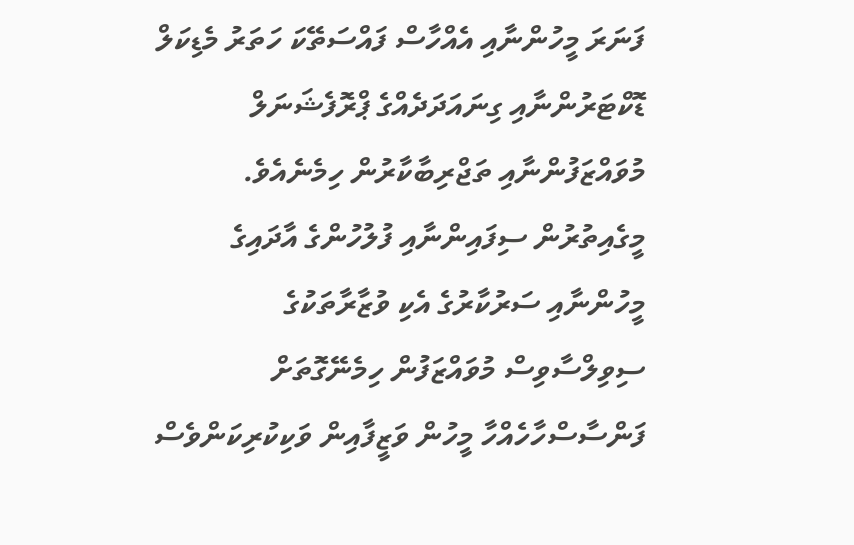ފަނަރަ މީހުންނާއި އެއްހާސް ފައްސަތޭކަ ހަތަރު މެޑިކަލް ޑޮކްޓަރުންނާއި ގިނައަދަދެއްގެ ޕްރޮފެޝަނަލް މުވައްޒަފުންނާއި ތަޖްރިބާކާރުން ހިމެނެއެވެ. މީގެއިތުރުން ސިފައިންނާއި ފުލުހުންގެ އާދައިގެ މީހުންނާއި ސަރުކާރުގެ އެކި ވުޒާރާތަކުގެ ސިވިލްސާވިސް މުވައްޒަފުން ހިމެނޭގޮތަށް ފަންސާސްހާހެއްހާ މީހުން ވަޒީފާއިން ވަކިކުރިކަންވެސް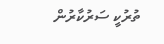ތުރުކީ ސަރުކާރުން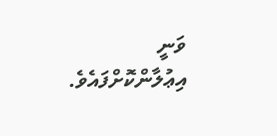ވަނީ އިޢުލާންކޮށްފައެވެ.